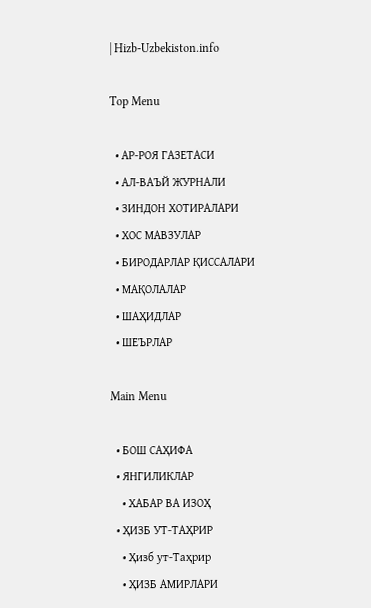| Hizb-Uzbekiston.info

Top Menu

  • АР-РОЯ ГАЗЕТАСИ
  • АЛ-ВАЪЙ ЖУРНАЛИ
  • ЗИНДОН ХОТИРАЛАРИ
  • ХОС МАВЗУЛАР
  • БИРОДАРЛАР ҚИССАЛАРИ
  • МАҚОЛАЛАР
  • ШАҲИДЛАР
  • ШЕЪРЛАР

Main Menu

  • БОШ САҲИФА
  • ЯНГИЛИКЛАР
    • ХАБАР ВА ИЗОҲ
  • ҲИЗБ УТ-ТАҲРИР
    • Ҳизб ут-Таҳрир
    • ҲИЗБ АМИРЛАРИ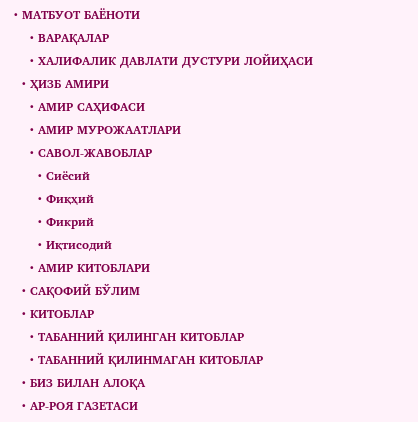• МАТБУОТ БАЁНОТИ
    • ВАРАҚАЛАР
    • ХАЛИФАЛИК ДАВЛАТИ ДУСТУРИ ЛОЙИҲАСИ
  • ҲИЗБ АМИРИ
    • АМИР САҲИФАСИ
    • АМИР МУРОЖААТЛАРИ
    • САВОЛ-ЖАВОБЛАР
      • Сиёсий
      • Фиқҳий
      • Фикрий
      • Иқтисодий
    • АМИР КИТОБЛАРИ
  • САҚОФИЙ БЎЛИМ
  • КИТОБЛАР
    • ТАБАННИЙ ҚИЛИНГАН КИТОБЛАР
    • ТАБАННИЙ ҚИЛИНМАГАН КИТОБЛАР
  • БИЗ БИЛАН АЛОҚА
  • АР-РОЯ ГАЗЕТАСИ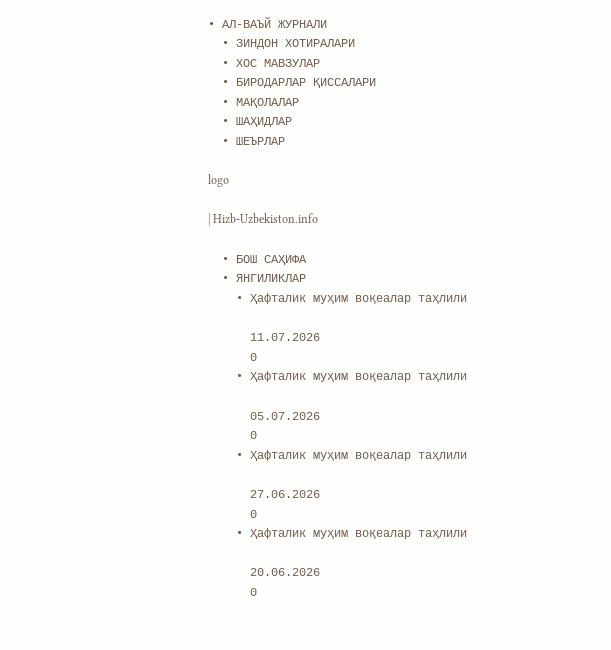• АЛ-ВАЪЙ ЖУРНАЛИ
  • ЗИНДОН ХОТИРАЛАРИ
  • ХОС МАВЗУЛАР
  • БИРОДАРЛАР ҚИССАЛАРИ
  • МАҚОЛАЛАР
  • ШАҲИДЛАР
  • ШЕЪРЛАР

logo

| Hizb-Uzbekiston.info

  • БОШ САҲИФА
  • ЯНГИЛИКЛАР
    • Ҳафталик муҳим воқеалар таҳлили

      11.07.2026
      0
    • Ҳафталик муҳим воқеалар таҳлили

      05.07.2026
      0
    • Ҳафталик муҳим воқеалар таҳлили

      27.06.2026
      0
    • Ҳафталик муҳим воқеалар таҳлили

      20.06.2026
      0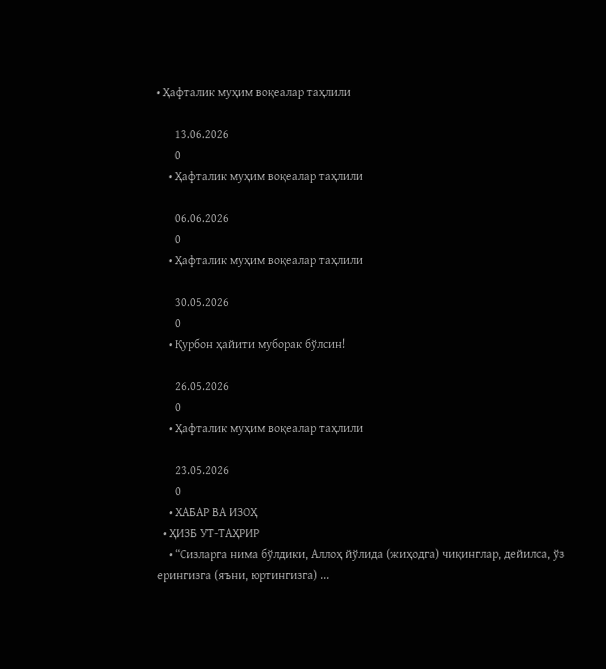• Ҳафталик муҳим воқеалар таҳлили

      13.06.2026
      0
    • Ҳафталик муҳим воқеалар таҳлили

      06.06.2026
      0
    • Ҳафталик муҳим воқеалар таҳлили

      30.05.2026
      0
    • Қурбон ҳайити муборак бўлсин!

      26.05.2026
      0
    • Ҳафталик муҳим воқеалар таҳлили

      23.05.2026
      0
    • ХАБАР ВА ИЗОҲ
  • ҲИЗБ УТ-ТАҲРИР
    • “Сизларга нима бўлдики, Аллоҳ йўлида (жиҳодга) чиқинглар, дейилса, ўз ерингизга (яъни, юртингизга) ...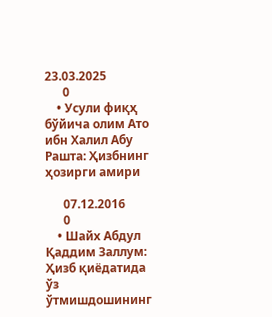23.03.2025
      0
    • Усули фиқҳ бўйича олим Ато ибн Халил Абу Рашта: Ҳизбнинг ҳозирги амири

      07.12.2016
      0
    • Шайх Абдул Қаддим Заллум: Ҳизб қиёдатида ўз ўтмишдошининг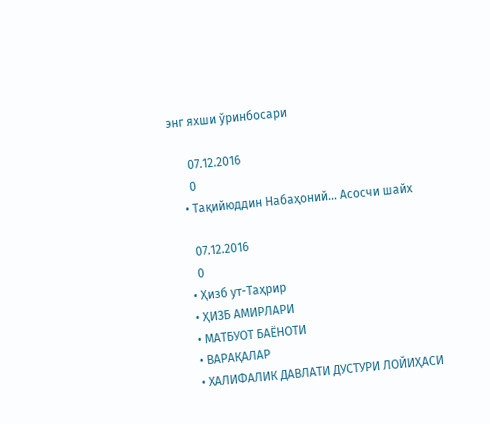энг яхши ўринбосари

      07.12.2016
      0
    • Тақийюддин Набаҳоний… Асосчи шайх

      07.12.2016
      0
    • Ҳизб ут-Таҳрир
    • ҲИЗБ АМИРЛАРИ
    • МАТБУОТ БАЁНОТИ
    • ВАРАҚАЛАР
    • ХАЛИФАЛИК ДАВЛАТИ ДУСТУРИ ЛОЙИҲАСИ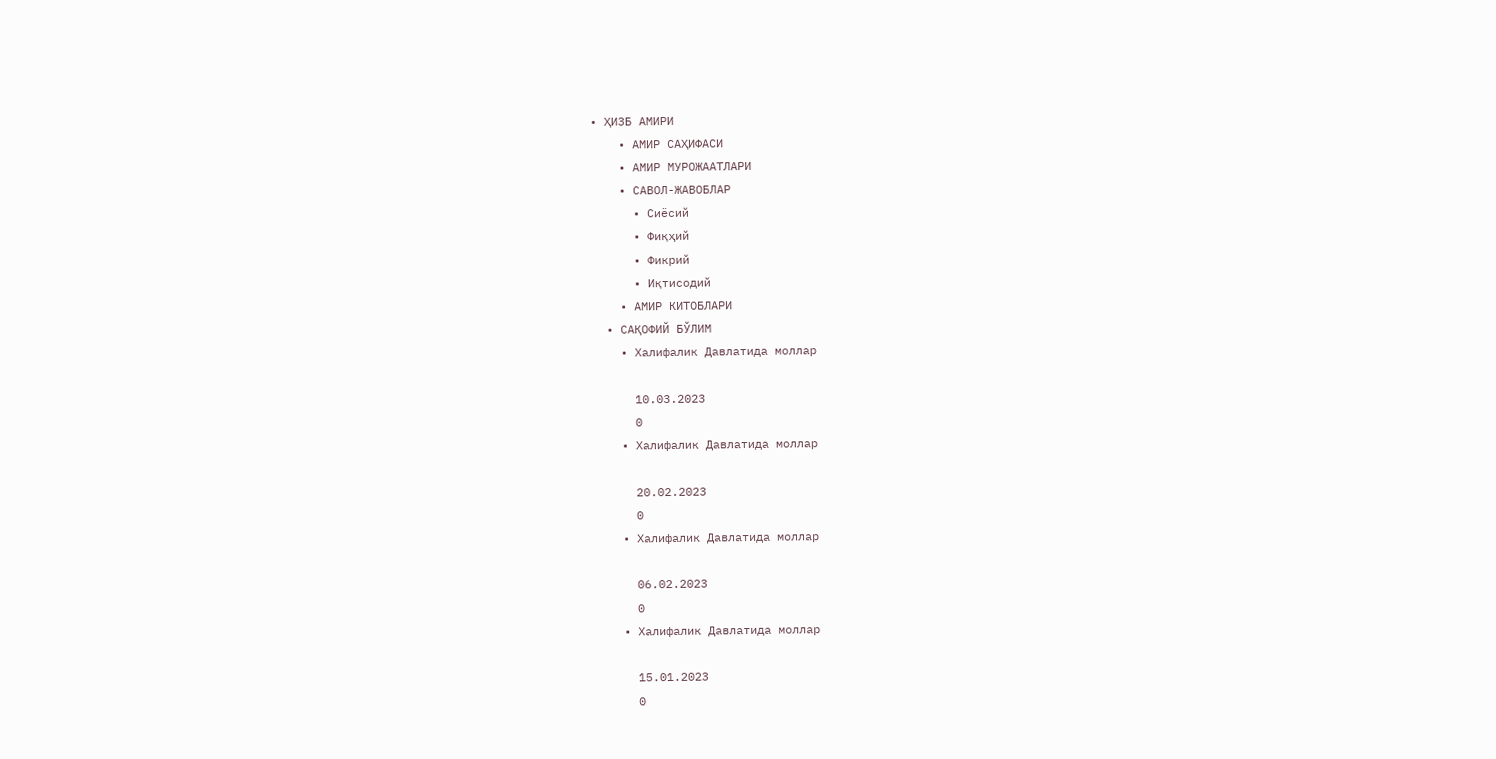• ҲИЗБ АМИРИ
    • АМИР САҲИФАСИ
    • АМИР МУРОЖААТЛАРИ
    • САВОЛ-ЖАВОБЛАР
      • Сиёсий
      • Фиқҳий
      • Фикрий
      • Иқтисодий
    • АМИР КИТОБЛАРИ
  • САҚОФИЙ БЎЛИМ
    • Халифалик Давлатида моллар

      10.03.2023
      0
    • Халифалик Давлатида моллар

      20.02.2023
      0
    • Халифалик Давлатида моллар

      06.02.2023
      0
    • Халифалик Давлатида моллар

      15.01.2023
      0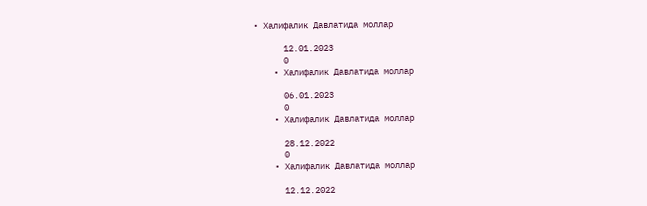• Халифалик Давлатида моллар

      12.01.2023
      0
    • Халифалик Давлатида моллар

      06.01.2023
      0
    • Халифалик Давлатида моллар

      28.12.2022
      0
    • Халифалик Давлатида моллар

      12.12.2022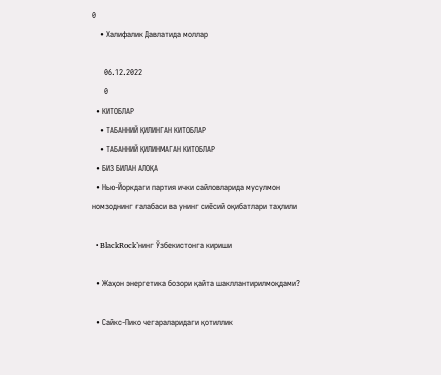0
    • Халифалик Давлатида моллар

      06.12.2022
      0
  • КИТОБЛАР
    • ТАБАННИЙ ҚИЛИНГАН КИТОБЛАР
    • ТАБАННИЙ ҚИЛИНМАГАН КИТОБЛАР
  • БИЗ БИЛАН АЛОҚА
  • Нью-Йоркдаги партия ички сайловларида мусулмон номзоднинг ғалабаси ва унинг сиёсий оқибатлари таҳлили

  • BlackRock’нинг Ўзбекистонга кириши

  • Жаҳон энергетика бозори қайта шакллантирилмоқдами?

  • Сайкс-Пико чегараларидаги қотиллик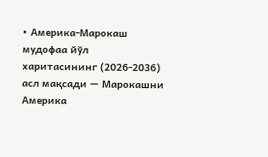• Америка-Марокаш мудофаа йўл харитасининг (2026-2036) асл мақсади — Марокашни Америка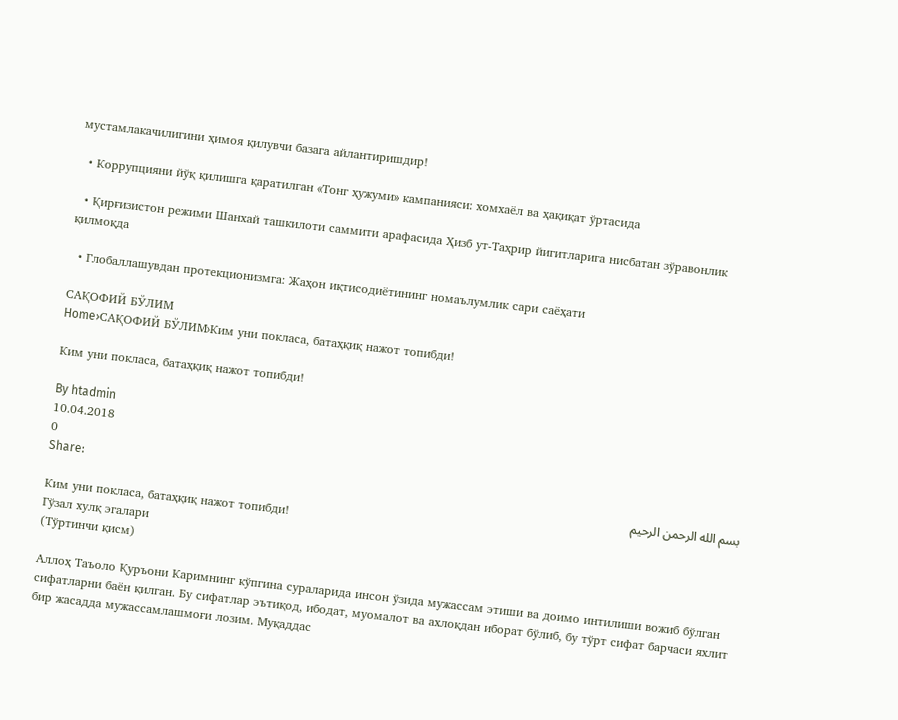мустамлакачилигини ҳимоя қилувчи базага айлантиришдир!

  • Коррупцияни йўқ қилишга қаратилган «Тонг ҳужуми» кампанияси: хомхаёл ва ҳақиқат ўртасида

  • Қирғизистон режими Шанхай ташкилоти саммити арафасида Ҳизб ут-Таҳрир йигитларига нисбатан зўравонлик қилмоқда

  • Глобаллашувдан протекционизмга: Жаҳон иқтисодиётининг номаълумлик сари саёҳати

САҚОФИЙ БЎЛИМ
Home›САҚОФИЙ БЎЛИМ›Ким уни покласа, батаҳқиқ нажот топибди!

Ким уни покласа, батаҳқиқ нажот топибди!

By htadmin
10.04.2018
0
Share:
بسم الله الرحمن الرحيم
Ким уни покласа, батаҳқиқ нажот топибди!
Гўзал хулқ эгалари
(Тўртинчи қисм)

Аллоҳ Таъоло Қуръони Каримнинг кўпгина сураларида инсон ўзида мужассам этиши ва доимо интилиши вожиб бўлган сифатларни баён қилган. Бу сифатлар эътиқод, ибодат, муомалот ва ахлоқдан иборат бўлиб, бу тўрт сифат барчаси яхлит бир жасадда мужассамлашмоғи лозим. Муқаддас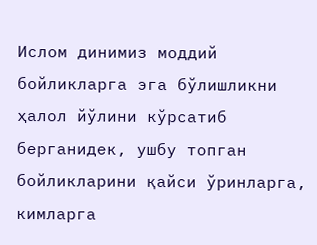Ислом динимиз моддий бойликларга эга бўлишликни ҳалол йўлини кўрсатиб берганидек, ушбу топган бойликларини қайси ўринларга, кимларга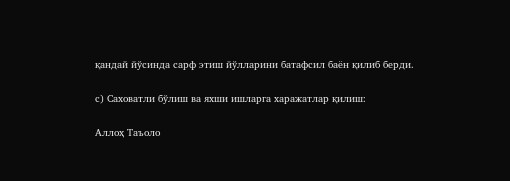қандай йўсинда сарф этиш йўлларини батафсил баён қилиб берди.

с) Саховатли бўлиш ва яхши ишларга харажатлар қилиш:

Аллоҳ Таъоло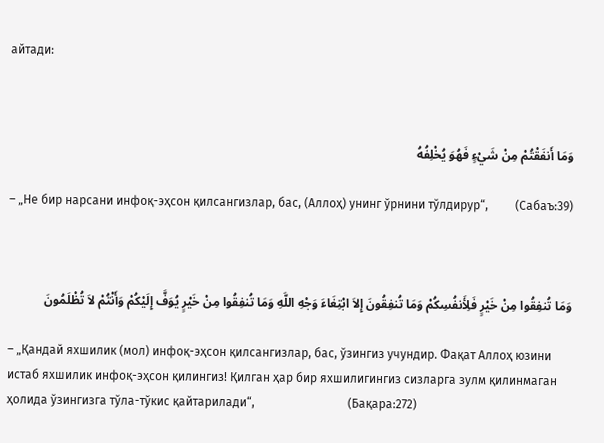айтади:



وَمَا أَنفَقْتُمْ مِنْ شَيْءٍ فَهُوَ يُخْلِفُهُ

– „Не бир нарсани инфоқ-эҳсон қилсангизлар, бас, (Аллоҳ) унинг ўрнини тўлдирур“,         (Сабаъ:39)



وَمَا تُنفِقُوا مِنْ خَيْرٍ فَلِأَنفُسِكُمْ وَمَا تُنفِقُونَ إِلاَ ابْتِغَاءَ وَجْهِ اللَّهِ وَمَا تُنفِقُوا مِنْ خَيْرٍ يُوَفَّ إِلَيْكُمْ وَأَنْتُمْ لاَ تُظْلَمُونَ

– „Қандай яхшилик (мол) инфоқ-эҳсон қилсангизлар, бас, ўзингиз учундир. Фақат Аллоҳ юзини истаб яхшилик инфоқ-эҳсон қилингиз! Қилган ҳар бир яхшилигингиз сизларга зулм қилинмаган ҳолида ўзингизга тўла-тўкис қайтарилади“,                               (Бақара:272)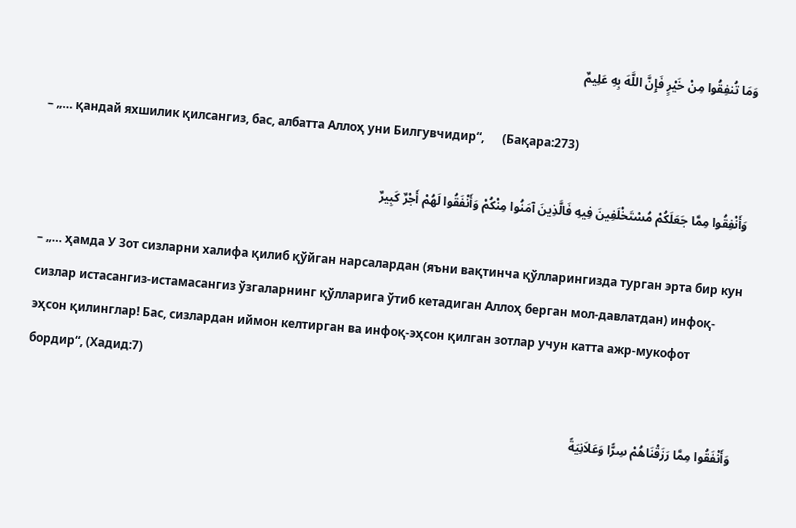وَمَا تُنفِقُوا مِنْ خَيْرٍ فَإِنَّ اللَّهَ بِهِ عَلِيمٌ

– „… қандай яхшилик қилсангиз, бас, албатта Аллоҳ уни Билгувчидир“,      (Бақара:273)

وَأَنْفِقُوا مِمَّا جَعَلَكُمْ مُسْتَخْلَفِينَ فِيهِ فَالَّذِينَ آمَنُوا مِنْكُمْ وَأَنْفَقُوا لَهُمْ أَجْرٌ كَبِيرٌ

– „… ҳамда У Зот сизларни халифа қилиб қўйган нарсалардан (яъни вақтинча қўлларингизда турган эрта бир кун сизлар истасангиз-истамасангиз ўзгаларнинг қўлларига ўтиб кетадиган Аллоҳ берган мол-давлатдан) инфоқ-эҳсон қилинглар! Бас, сизлардан иймон келтирган ва инфоқ-эҳсон қилган зотлар учун катта ажр-мукофот бордир“, (Хадид:7)

وَأَنْفَقُوا مِمَّا رَزَقْنَاهُمْ سِرًّا وَعَلاَنِيَةً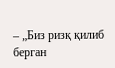– „Биз ризқ қилиб берган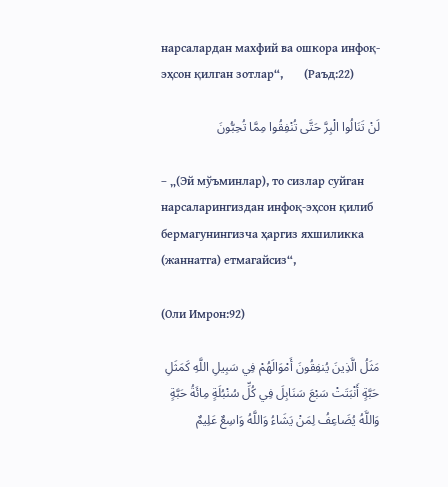нарсалардан махфий ва ошкора инфоқ-эҳсон қилган зотлар“,       (Раъд:22)

لَنْ تَنَالُوا الْبِرَّ حَتَّى تُنْفِقُوا مِمَّا تُحِبُّونَ

– „(Эй мўъминлар), то сизлар суйган нарсаларингиздан инфоқ-эҳсон қилиб бермагунингизча ҳаргиз яхшиликка (жаннатга) етмагайсиз“,

(Оли Имрон:92)

مَثَلُ الَّذِينَ يُنفِقُونَ أَمْوَالَهُمْ فِي سَبِيلِ اللَّهِ كَمَثَلِ حَبَّةٍ أَنْبَتَتْ سَبْعَ سَنَابِلَ فِي كُلِّ سُنْبُلَةٍ مِائَةُ حَبَّةٍ وَاللَّهُ يُضَاعِفُ لِمَنْ يَشَاءُ وَاللَّهُ وَاسِعٌ عَلِيمٌ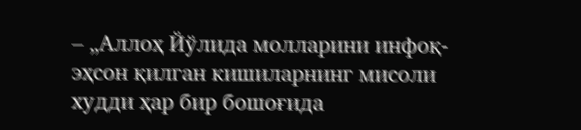– „Аллоҳ Йўлида молларини инфоқ-эҳсон қилган кишиларнинг мисоли худди ҳар бир бошоғида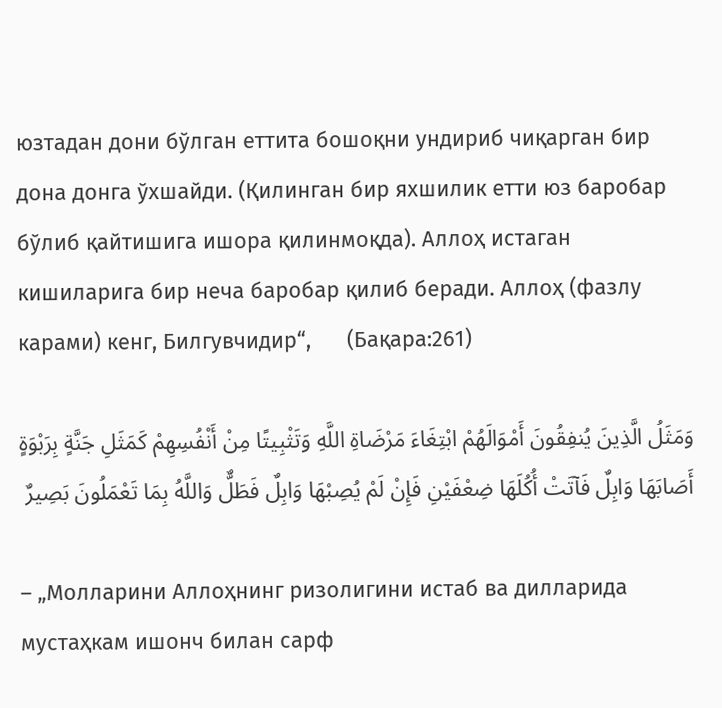юзтадан дони бўлган еттита бошоқни ундириб чиқарган бир дона донга ўхшайди. (Қилинган бир яхшилик етти юз баробар бўлиб қайтишига ишора қилинмоқда). Аллоҳ истаган кишиларига бир неча баробар қилиб беради. Аллоҳ (фазлу карами) кенг, Билгувчидир“,      (Бақара:261)

وَمَثَلُ الَّذِينَ يُنفِقُونَ أَمْوَالَهُمْ ابْتِغَاءَ مَرْضَاةِ اللَّهِ وَتَثْبِيتًا مِنْ أَنْفُسِهِمْ كَمَثَلِ جَنَّةٍ بِرَبْوَةٍ أَصَابَهَا وَابِلٌ فَآتَتْ أُكُلَهَا ضِعْفَيْنِ فَإِنْ لَمْ يُصِبْهَا وَابِلٌ فَطَلٌّ وَاللَّهُ بِمَا تَعْمَلُونَ بَصِيرٌ

– „Молларини Аллоҳнинг ризолигини истаб ва дилларида мустаҳкам ишонч билан сарф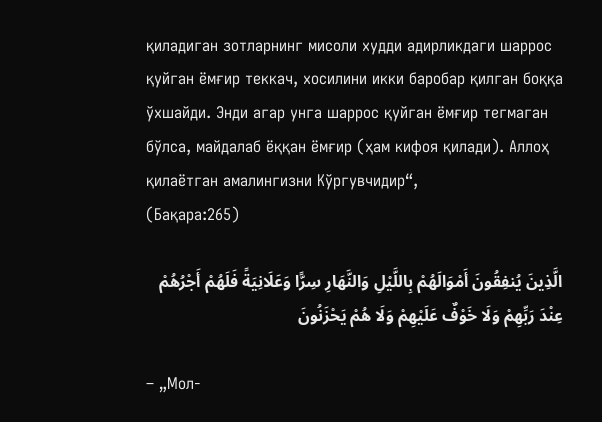қиладиган зотларнинг мисоли худди адирликдаги шаррос қуйган ёмғир теккач, хосилини икки баробар қилган боққа ўхшайди. Энди агар унга шаррос қуйган ёмғир тегмаган бўлса, майдалаб ёққан ёмғир (ҳам кифоя қилади). Аллоҳ қилаётган амалингизни Кўргувчидир“,                                (Бақара:265)

الَّذِينَ يُنفِقُونَ أَمْوَالَهُمْ بِاللَّيْلِ وَالنَّهَارِ سِرًّا وَعَلَانِيَةً فَلَهُمْ أَجْرُهُمْ عِنْدَ رَبِّهِمْ وَلَا خَوْفٌ عَلَيْهِمْ وَلَا هُمْ يَحْزَنُونَ

– „Мол-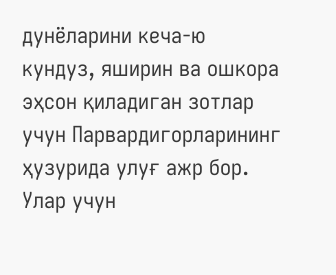дунёларини кеча-ю кундуз, яширин ва ошкора эҳсон қиладиган зотлар учун Парвардигорларининг ҳузурида улуғ ажр бор. Улар учун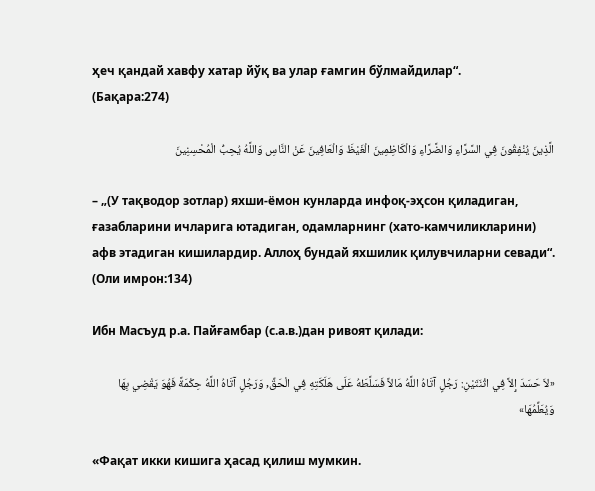ҳеч қандай хавфу хатар йўқ ва улар ғамгин бўлмайдилар“.          (Бақара:274)

الَّذِينَ يُنْفِقُونَ فِي السَّرَّاءِ وَالضَّرَّاءِ وَالْكَاظِمِينَ الْغَيْظَ وَالْعَافِينَ عَنْ النَّاسِ وَاللَّهُ يُحِبُّ الْمُحْسِنِينَ

– „(У тақводор зотлар) яхши-ёмон кунларда инфоқ-эҳсон қиладиган, ғазабларини ичларига ютадиган, одамларнинг (хато-камчиликларини) афв этадиган кишилардир. Аллоҳ бундай яхшилик қилувчиларни севади“.      (Оли имрон:134)

Ибн Масъуд р.а. Пайғамбар (с.а.в.)дан ривоят қилади:

«لاَ حَسَدَ إِلاَّ فِي اثْنَتَيْنِ: رَجُلٍ آتَاهُ اللَّهُ مَالاً فَسَلَّطَهُ عَلَى هَلَكَتِهِ فِي الْحَقِّ, وَرَجُلٍ آتَاهُ اللَّهُ حِكْمَةً فَهُوَ يَقْضِي بِهَا وَيُعَلِّمُهَا»

«Фақат икки кишига ҳасад қилиш мумкин.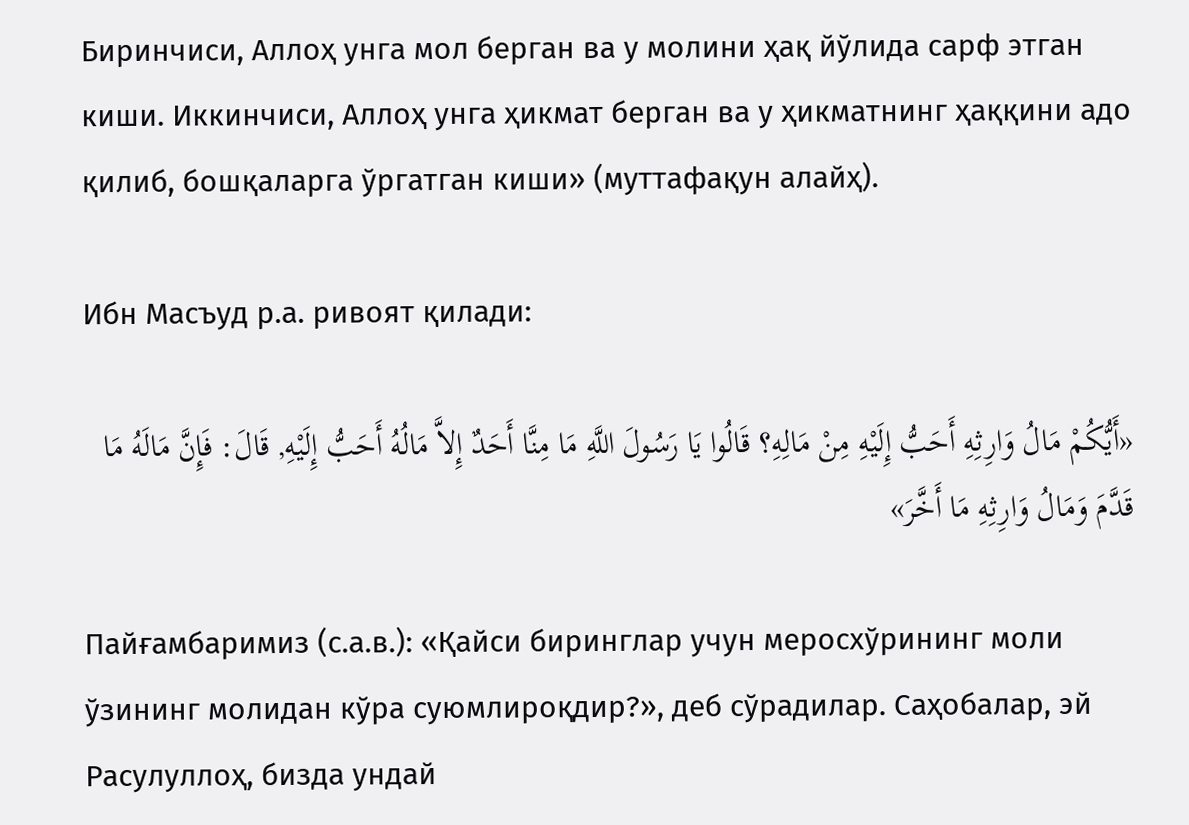Биринчиси, Аллоҳ унга мол берган ва у молини ҳақ йўлида сарф этган киши. Иккинчиси, Аллоҳ унга ҳикмат берган ва у ҳикматнинг ҳаққини адо қилиб, бошқаларга ўргатган киши» (муттафақун алайҳ).

Ибн Масъуд р.а. ривоят қилади:

«أَيُّكُمْ مَالُ وَارِثِهِ أَحَبُّ إِلَيْهِ مِنْ مَالِهِ؟ قَالُوا يَا رَسُولَ اللَّهِ مَا مِنَّا أَحَدٌ إِلاَّ مَالُهُ أَحَبُّ إِلَيْهِ, قَالَ: فَإِنَّ مَالَهُ مَا قَدَّمَ وَمَالُ وَارِثِهِ مَا أَخَّرَ»

Пайғамбаримиз (с.а.в.): «Қайси биринглар учун меросхўрининг моли ўзининг молидан кўра суюмлироқдир?», деб сўрадилар. Саҳобалар, эй Расулуллоҳ, бизда ундай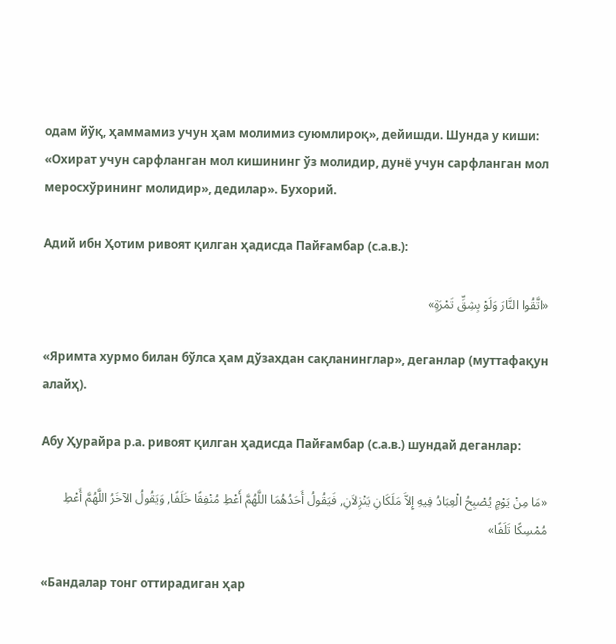одам йўқ, ҳаммамиз учун ҳам молимиз суюмлироқ», дейишди. Шунда у киши: «Охират учун сарфланган мол кишининг ўз молидир, дунё учун сарфланган мол меросхўрининг молидир», дедилар». Бухорий.

Адий ибн Ҳотим ривоят қилган ҳадисда Пайғамбар (с.а.в.):

«اتَّقُوا النَّارَ وَلَوْ بِشِقِّ تَمْرَةٍ»

«Яримта хурмо билан бўлса ҳам дўзахдан сақланинглар», деганлар (муттафақун алайҳ).

Абу Ҳурайра р.а. ривоят қилган ҳадисда Пайғамбар (с.а.в.) шундай деганлар:

«مَا مِنْ يَوْمٍ يُصْبِحُ الْعِبَادُ فِيهِ إِلاَّ مَلَكَانِ يَنْزِلاَنِ, فَيَقُولُ أَحَدُهُمَا اللَّهُمَّ أَعْطِ مُنْفِقًا خَلَفًا, وَيَقُولُ الآخَرُ اللَّهُمَّ أَعْطِ مُمْسِكًا تَلَفًا»

«Бандалар тонг оттирадиган ҳар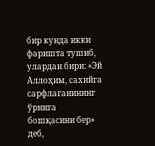бир кунда икки фаришта тушиб, улардан бири: «Эй Аллоҳим, сахийга сарфлаганининг ўрнига бошқасини бер» деб,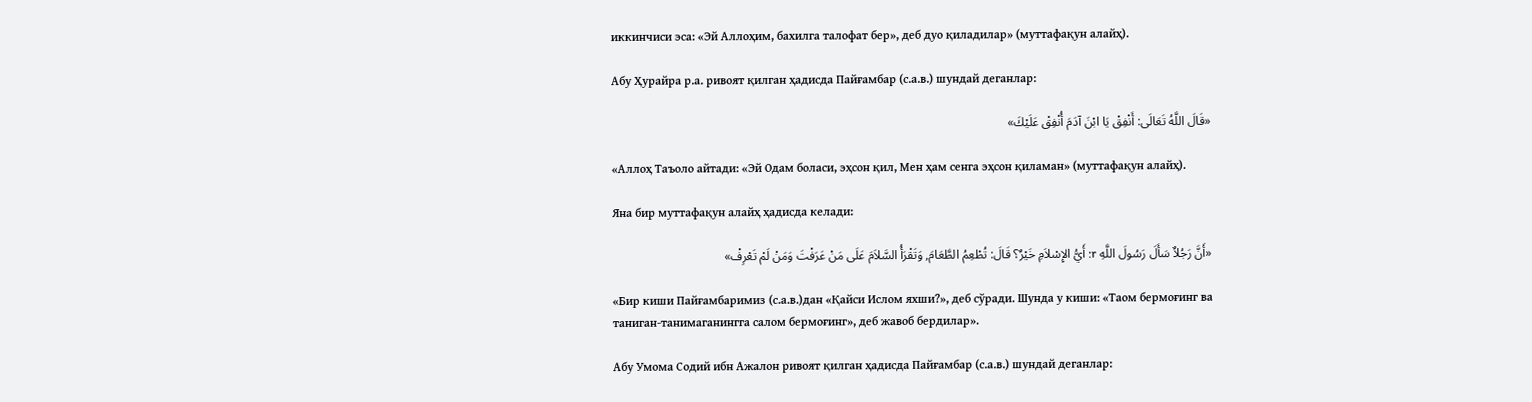иккинчиси эса: «Эй Аллоҳим, бахилга талофат бер», деб дуо қиладилар» (муттафақун алайҳ).

Абу Ҳурайра р.а. ривоят қилган ҳадисда Пайғамбар (с.а.в.) шундай деганлар:

«قَالَ اللَّهُ تَعَالَى: أَنْفِقْ يَا ابْنَ آدَمَ أُنْفِقْ عَلَيْكَ»

«Аллоҳ Таъоло айтади: «Эй Одам боласи, эҳсон қил, Мен ҳам сенга эҳсон қиламан» (муттафақун алайҳ).

Яна бир муттафақун алайҳ ҳадисда келади:

«أَنَّ رَجُلاٌ سَأَلَ رَسُولَ اللَّهِ r: أَيُّ الإِسْلاَمِ خَيْرٌ؟ قَالَ: تُطْعِمُ الطَّعَامَ, وَتَقْرَأُ السَّلاَمَ عَلَى مَنْ عَرَفْتَ وَمَنْ لَمْ تَعْرِفْ»

«Бир киши Пайғамбаримиз (с.а.в.)дан «Қайси Ислом яхши?», деб сўради. Шунда у киши: «Таом бермоғинг ва таниган-танимаганингга салом бермоғинг», деб жавоб бердилар».

Абу Умома Содий ибн Ажалон ривоят қилган ҳадисда Пайғамбар (с.а.в.) шундай деганлар: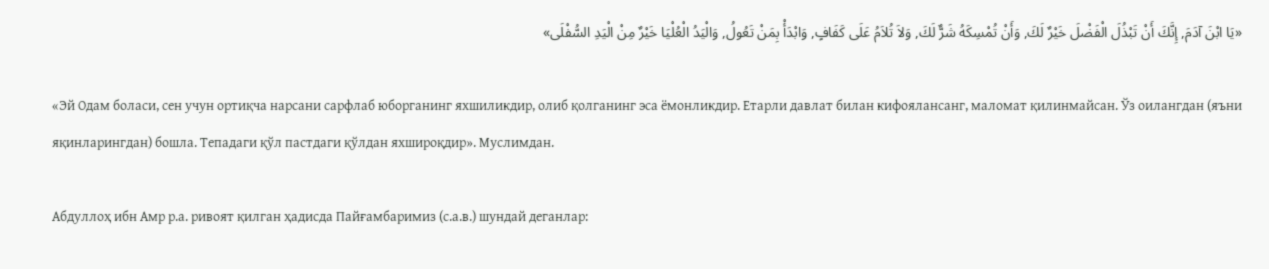«يَا ابْنَ آدَمَ, إِنَّكَ أَنْ تَبْذُلَ الْفَضْلَ خَيْرٌ لَكَ, وَأَنْ تُمْسِكَهُ شَرٌّ لَكَ, وَلاَ تُلاَمُ عَلَى كَفَافٍ, وَابْدَأْ بِمَنْ تَعُولُ, وَالْيَدُ الْعُلْيَا خَيْرٌ مِنْ الْيَدِ السُّفْلَى»

«Эй Одам боласи, сен учун ортиқча нарсани сарфлаб юборганинг яхшиликдир, олиб қолганинг эса ёмонликдир. Етарли давлат билан кифоялансанг, маломат қилинмайсан. Ўз оилангдан (яъни яқинларингдан) бошла. Тепадаги қўл пастдаги қўлдан яхшироқдир». Муслимдан.

Абдуллоҳ ибн Амр р.а. ривоят қилган ҳадисда Пайғамбаримиз (с.а.в.) шундай деганлар: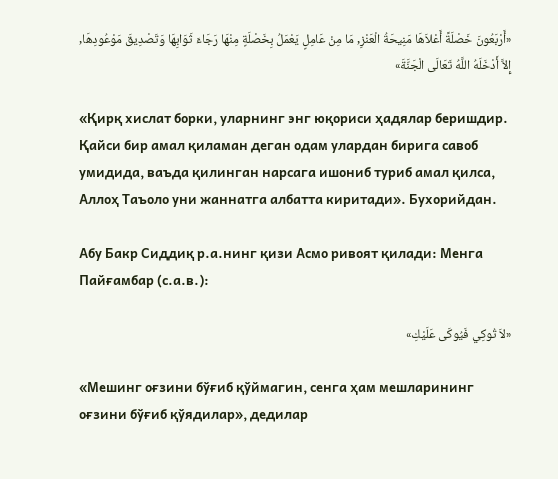«أَرْبَعُونَ خَصْلَةً أَعْلاَهَا مَنِيحَةُ الْعَنْزِ, مَا مِنْ عَامِلٍ يَعْمَلُ بِخَصْلَةٍ مِنْهَا رَجَاءَ ثَوَابِهَا وَتَصْدِيقَ مَوْعُودِهَا, إِلاَّ أَدْخَلَهُ اللَّهُ تَعَالَى الْجَنَّةَ»

«Қирқ хислат борки, уларнинг энг юқориси ҳадялар беришдир. Қайси бир амал қиламан деган одам улардан бирига савоб умидида, ваъда қилинган нарсага ишониб туриб амал қилса, Аллоҳ Таъоло уни жаннатга албатта киритади». Бухорийдан.

Абу Бакр Сиддиқ р.а.нинг қизи Асмо ривоят қилади: Менга Пайғамбар (с.а.в.):

«لاَ تُوكِي فَيُوكَى عَلَيْكِ»

«Мешинг оғзини бўғиб қўймагин, сенга ҳам мешларининг оғзини бўғиб қўядилар», дедилар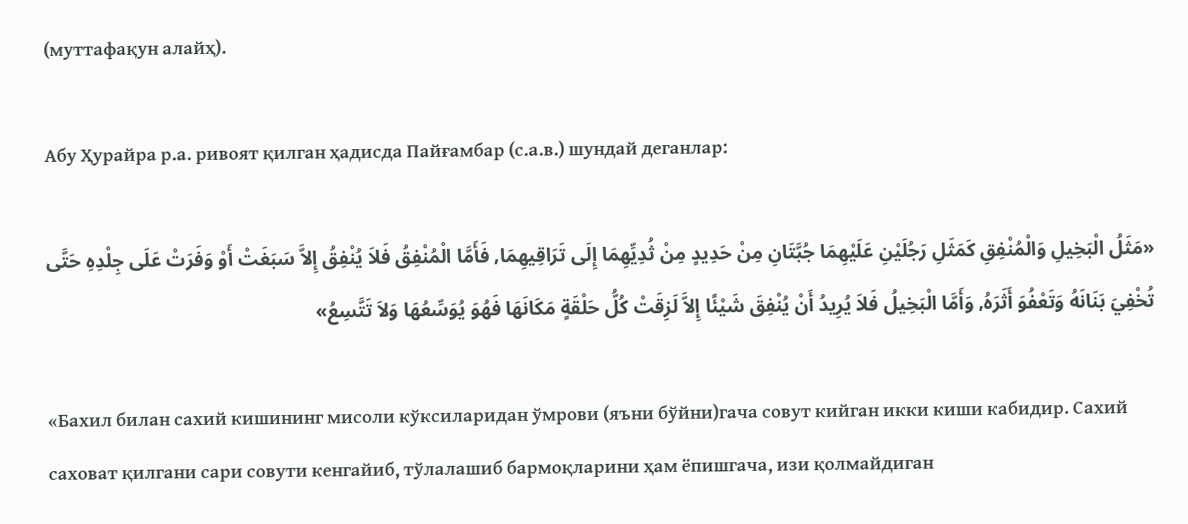(муттафақун алайҳ).

Абу Ҳурайра р.а. ривоят қилган ҳадисда Пайғамбар (с.а.в.) шундай деганлар:

«مَثَلُ الْبَخِيلِ وَالْمُنْفِقِ كَمَثَلِ رَجُلَيْنِ عَلَيْهِمَا جُبَّتَانِ مِنْ حَدِيدٍ مِنْ ثُدِيِّهِمَا إِلَى تَرَاقِيهِمَا, فَأَمَّا الْمُنْفِقُ فَلاَ يُنْفِقُ إِلاَّ سَبَغَتْ أَوْ وَفَرَتْ عَلَى جِلْدِهِ حَتَّى تُخْفِيَ بَنَانَهُ وَتَعْفُوَ أَثَرَهُ, وَأَمَّا الْبَخِيلُ فَلاَ يُرِيدُ أَنْ يُنْفِقَ شَيْئًا إِلاَّ لَزِقَتْ كُلُّ حَلْقَةٍ مَكَانَهَا فَهُوَ يُوَسِّعُهَا وَلاَ تَتَّسِعُ»

«Бахил билан сахий кишининг мисоли кўксиларидан ўмрови (яъни бўйни)гача совут кийган икки киши кабидир. Сахий саховат қилгани сари совути кенгайиб, тўлалашиб бармоқларини ҳам ёпишгача, изи қолмайдиган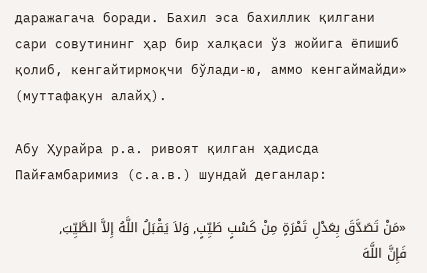даражагача боради. Бахил эса бахиллик қилгани сари совутининг ҳар бир халқаси ўз жойига ёпишиб қолиб, кенгайтирмоқчи бўлади-ю, аммо кенгаймайди» (муттафақун алайҳ).

Абу Ҳурайра р.а. ривоят қилган ҳадисда Пайғамбаримиз (с.а.в.) шундай деганлар:

«مَنْ تَصَدَّقَ بِعَدْلِ تَمْرَةٍ مِنْ كَسْبٍ طَيِّبٍ, وَلاَ يَقْبَلُ اللَّهُ إِلاَّ الطَّيِّبَ, فَإِنَّ اللَّهَ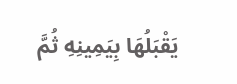يَقْبَلُهَا بِيَمِينِهِ ثُمَّ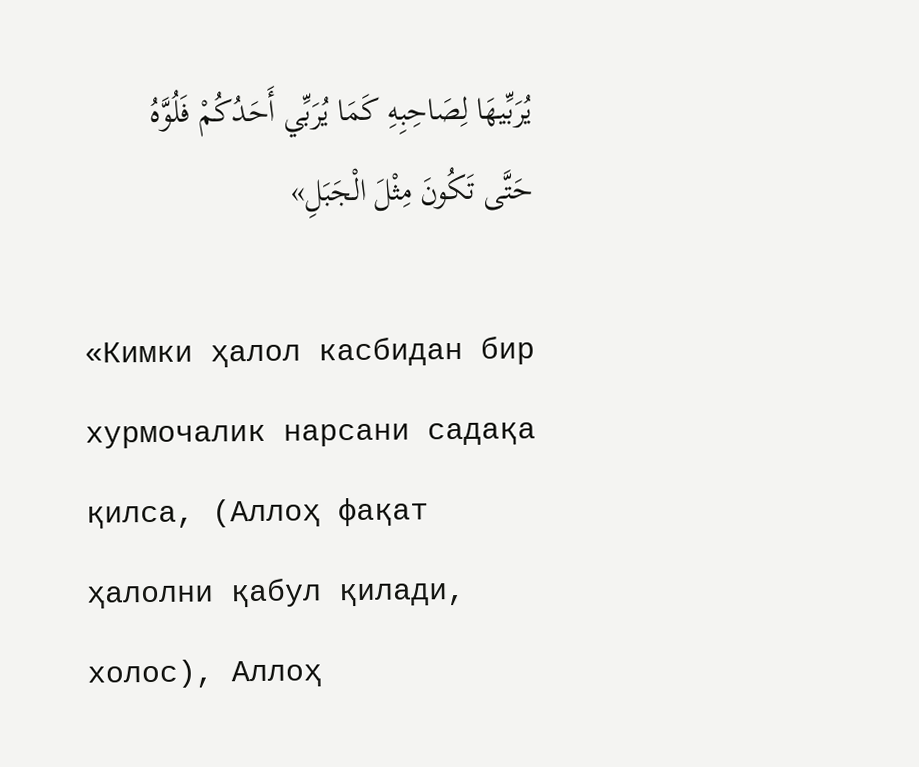يُرَبِّيهَا لِصَاحِبِهِ كَمَا يُرَبِّي أَحَدُكُمْ فَلُوَّهُ حَتَّى تَكُونَ مِثْلَ الْجَبَلِ»

«Кимки ҳалол касбидан бир хурмочалик нарсани садақа қилса, (Аллоҳ фақат ҳалолни қабул қилади, холос), Аллоҳ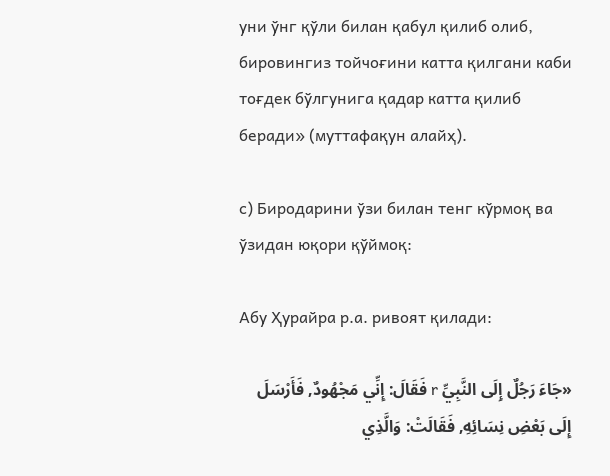уни ўнг қўли билан қабул қилиб олиб, бировингиз тойчоғини катта қилгани каби тоғдек бўлгунига қадар катта қилиб беради» (муттафақун алайҳ).

с) Биродарини ўзи билан тенг кўрмоқ ва ўзидан юқори қўймоқ:

Абу Ҳурайра р.а. ривоят қилади:

«جَاءَ رَجُلٌ إِلَى النَّبِيِّ r فَقَالَ: إِنِّي مَجْهُودٌ, فَأَرْسَلَ إِلَى بَعْضِ نِسَائِهِ, فَقَالَتْ: وَالَّذِي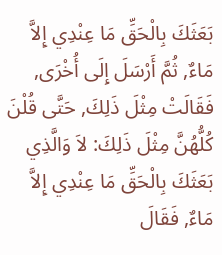بَعَثَكَ بِالْحَقِّ مَا عِنْدِي إِلاَّ مَاءٌ, ثُمَّ أَرْسَلَ إِلَى أُخْرَى, فَقَالَتْ مِثْلَ ذَلِكَ, حَتَّى قُلْنَ كُلُّهُنَّ مِثْلَ ذَلِكَ: لاَ وَالَّذِي بَعَثَكَ بِالْحَقِّ مَا عِنْدِي إِلاَّ مَاءٌ, فَقَالَ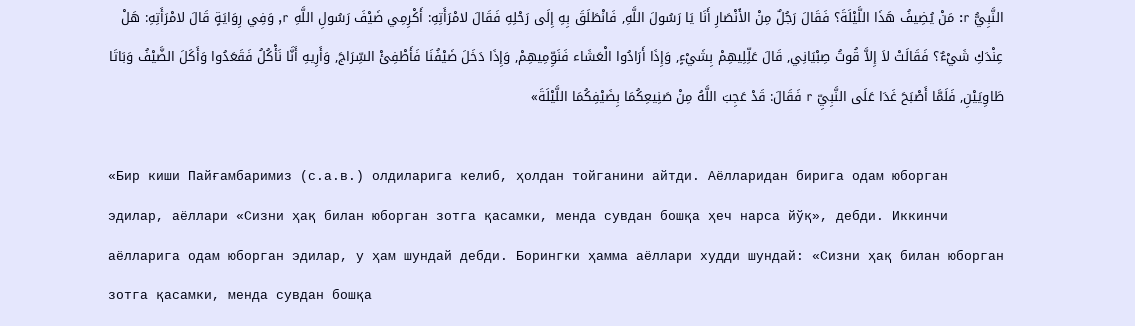النَّبِيُّ r: مَنْ يُضِيفُ هَذَا اللَّيْلَةَ؟ فَقَالَ رَجُلٌ مِنْ الأَنْصَارِ أَنَا يَا رَسُولَ اللَّهِ, فَانْطَلَقَ بِهِ إِلَى رَحْلِهِ فَقَالَ لامْرَأَتِهِ: أَكْرِمِي ضَيْفَ رَسُولِ اللَّهِ r, وَفِي رِوَايَةٍ قَالَ لامْرَأَتِهِ: هَلْ عِنْدَكِ شَيْءٌ؟ فَقَالَتْ لاَ إِلاَّ قُوتُ صِبْيَانِي, قَالَ عَلِّلِيهِمْ بِشَيْءٍ, وَإِذَا أَرَادُوا الْعَشَاء فَنَوِّمِيهِمْ, وَإِذَا دَخَلَ ضَيْفُنَا فَأَطْفِئْ السِّرَاجَ, وَأَرِيهِ أَنَّا نَأْكُلُ فَقَعَدُوا وَأَكَلَ الضَّيْفُ وَبَاتَا طَاوِيَيْنِ, فَلَمَّا أَصْبَحَ غَدَا عَلَى النَّبِيِّ r فَقَالَ: قَدْ عَجِبَ اللَّهُ مِنْ صَنِيعِكُمَا بِضَيْفِكُمَا اللَّيْلَةَ»

«Бир киши Пайғамбаримиз (с.а.в.) олдиларига келиб, ҳолдан тойганини айтди. Аёлларидан бирига одам юборган эдилар, аёллари «Сизни ҳақ билан юборган зотга қасамки, менда сувдан бошқа ҳеч нарса йўқ», дебди. Иккинчи аёлларига одам юборган эдилар, у ҳам шундай дебди. Борингки ҳамма аёллари худди шундай: «Сизни ҳақ билан юборган зотга қасамки, менда сувдан бошқа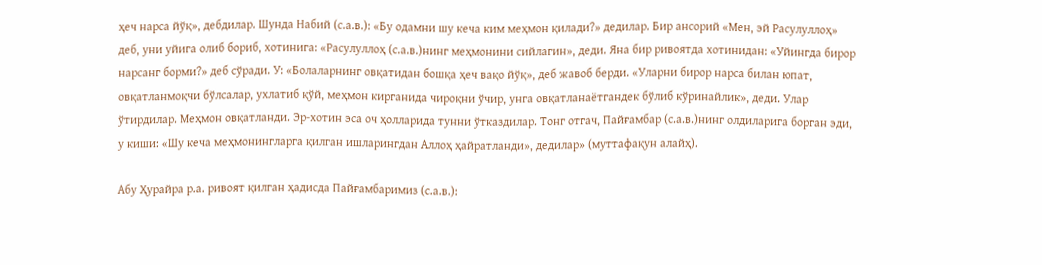ҳеч нарса йўқ», дебдилар. Шунда Набий (с.а.в.): «Бу одамни шу кеча ким меҳмон қилади?» дедилар. Бир ансорий «Мен, эй Расулуллоҳ» деб, уни уйига олиб бориб, хотинига: «Расулуллоҳ (с.а.в.)нинг меҳмонини сийлагин», деди. Яна бир ривоятда хотинидан: «Уйингда бирор нарсанг борми?» деб сўради. У: «Болаларнинг овқатидан бошқа ҳеч вақо йўқ», деб жавоб берди. «Уларни бирор нарса билан юпат, овқатланмоқчи бўлсалар, ухлатиб қўй, меҳмон кирганида чироқни ўчир, унга овқатланаётгандек бўлиб кўринайлик», деди. Улар ўтирдилар. Меҳмон овқатланди. Эр-хотин эса оч ҳолларида тунни ўтказдилар. Тонг отгач, Пайғамбар (с.а.в.)нинг олдиларига борган эди, у киши: «Шу кеча меҳмонингларга қилган ишларингдан Аллоҳ ҳайратланди», дедилар» (муттафақун алайҳ).

Абу Ҳурайра р.а. ривоят қилган ҳадисда Пайғамбаримиз (с.а.в.):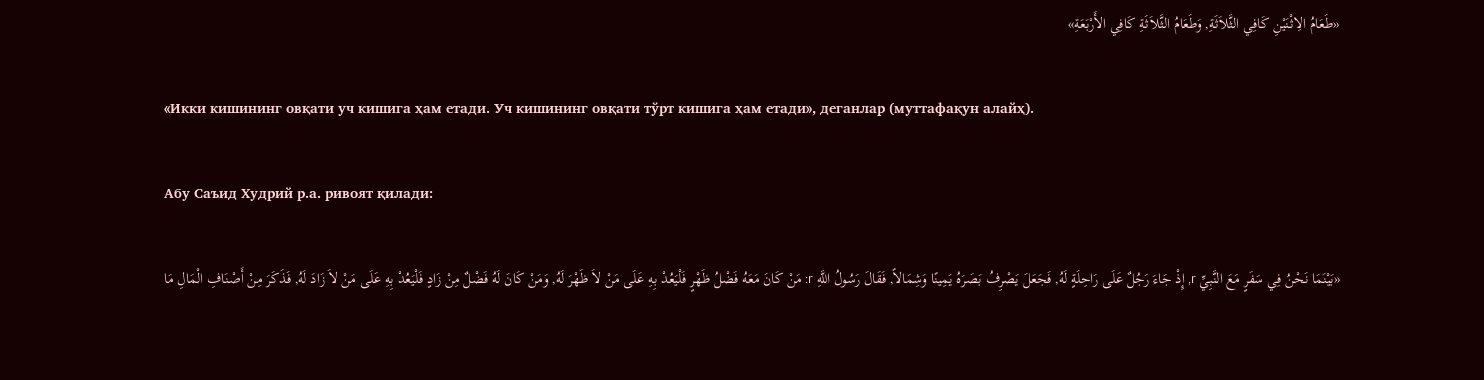«طَعَامُ الِاثْنَيْنِ كَافِي الثَّلاَثَةِ, وَطَعَامُ الثَّلاَثَةِ كَافِي الأَرْبَعَةِ»

«Икки кишининг овқати уч кишига ҳам етади. Уч кишининг овқати тўрт кишига ҳам етади», деганлар (муттафақун алайҳ).

Абу Саъид Худрий р.а. ривоят қилади:

«بَيْنَمَا نَحْنُ فِي سَفَرٍ مَعَ النَّبِيِّ r, إِذْ جَاءَ رَجُلٌ عَلَى رَاحِلَةٍ لَهُ, فَجَعَلَ يَصْرِفُ بَصَرَهُ يَمِينًا وَشِمَالاً, فَقَالَ رَسُولُ اللَّهِ r: مَنْ كَانَ مَعَهُ فَضْلُ ظَهْرٍ فَلْيَعُدْ بِهِ عَلَى مَنْ لاَ ظَهْرَ لَهُ, وَمَنْ كَانَ لَهُ فَضْلٌ مِنْ زَادٍ فَلْيَعُدْ بِهِ عَلَى مَنْ لاَ زَادَ لَهُ, فَذَكَرَ مِنْ أَصْنَافِ الْمَالِ مَا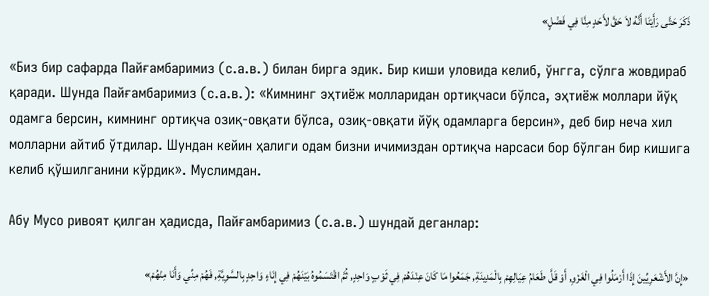ذَكَرَ حَتَّى رَأَيْنَا أَنَّهُ لاَ حَقَّ لأَحَدٍ مِنَّا فِي فَضْلٍ»

«Биз бир сафарда Пайғамбаримиз (с.а.в.) билан бирга эдик. Бир киши уловида келиб, ўнгга, сўлга жовдираб қаради. Шунда Пайғамбаримиз (с.а.в.): «Кимнинг эҳтиёж молларидан ортиқчаси бўлса, эҳтиёж моллари йўқ одамга берсин, кимнинг ортиқча озиқ-овқати бўлса, озиқ-овқати йўқ одамларга берсин», деб бир неча хил молларни айтиб ўтдилар. Шундан кейин ҳалиги одам бизни ичимиздан ортиқча нарсаси бор бўлган бир кишига келиб қўшилганини кўрдик». Муслимдан.

Абу Мусо ривоят қилган ҳадисда, Пайғамбаримиз (с.а.в.) шундай деганлар:

«إِنَّ الأَشْعَرِيِّينَ إِذَا أَرْمَلُوا فِي الْغَزْوِ, أَوْ قَلَّ طَعَامُ عِيَالِهِمْ بِالْمَدِينَةِ, جَمَعُوا مَا كَانَ عِنْدَهُمْ فِي ثَوْبٍ وَاحِدٍ, ثُمَّ اقْتَسَمُوهُ بَيْنَهُمْ فِي إِنَاءٍ وَاحِدٍ بِالسَّوِيَّةِ, فَهُمْ مِنِّي وَأَنَا مِنْهُمْ»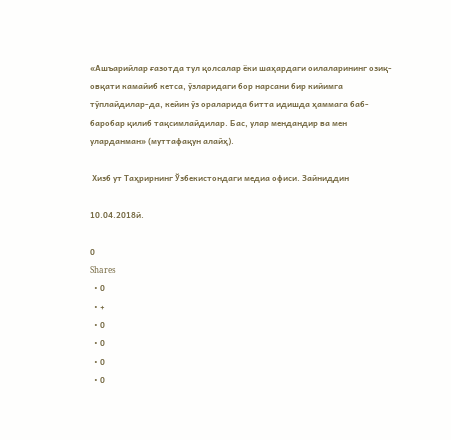«Ашъарийлар ғазотда тул қолсалар ёки шаҳардаги оилаларининг озиқ-овқати камайиб кетса, ўзларидаги бор нарсани бир кийимга тўплайдилар-да, кейин ўз ораларида битта идишда ҳаммага баб-баробар қилиб тақсимлайдилар. Бас, улар мендандир ва мен уларданман» (муттафақун алайҳ).

 Хизб ут Таҳрирнинг Ўзбекистондаги медиа офиси. Зайниддин

10.04.2018й.

0
Shares
  • 0
  • +
  • 0
  • 0
  • 0
  • 0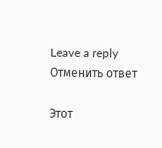Leave a reply Отменить ответ

Этот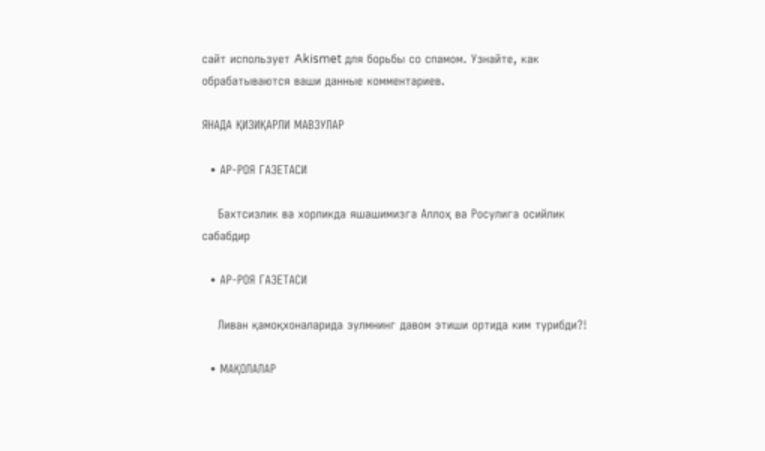сайт использует Akismet для борьбы со спамом. Узнайте, как обрабатываются ваши данные комментариев.

ЯНАДА ҚИЗИҚАРЛИ МАВЗУЛАР

  • АР-РОЯ ГАЗЕТАСИ

    Бахтсизлик ва хорликда яшашимизга Аллоҳ ва Росулига осийлик сабабдир

  • АР-РОЯ ГАЗЕТАСИ

    Ливан қамоқхоналарида зулмнинг давом этиши ортида ким турибди?!

  • МАҚОЛАЛАР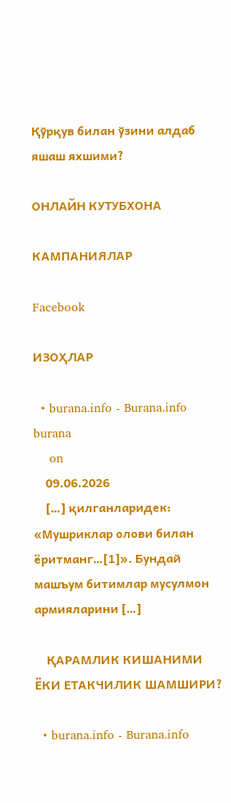Қўрқув билан ўзини алдаб яшаш яхшими?

ОНЛАЙН КУТУБХОНА

КАМПАНИЯЛАР

Facebook

ИЗОҲЛАР

  • burana.info - Burana.info burana
    on
    09.06.2026
    […] қилганларидек: «Мушриклар олови билан ёритманг…[1]». Бундай машъум битимлар мусулмон армияларини […]

    ҚАРАМЛИК КИШАНИМИ ЁКИ ЕТАКЧИЛИК ШАМШИРИ?

  • burana.info - Burana.info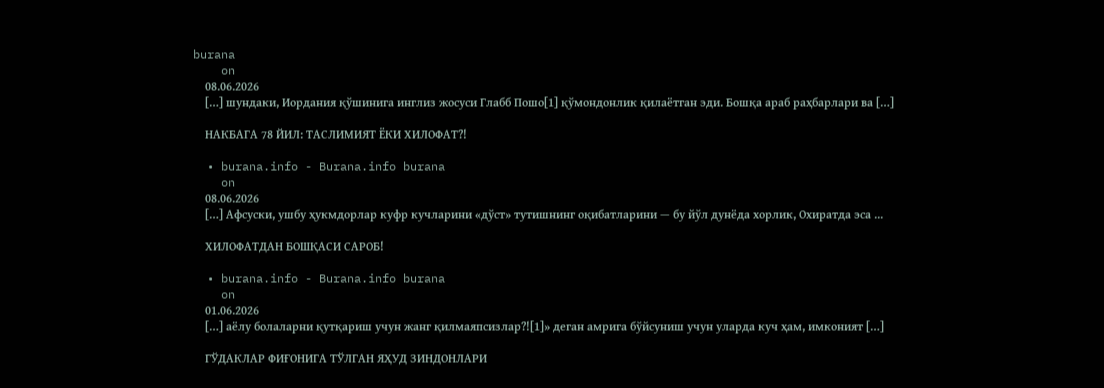burana
    on
    08.06.2026
    […] шундаки, Иордания қўшинига инглиз жосуси Глабб Пошо[1] қўмондонлик қилаётган эди. Бошқа араб раҳбарлари ва […]

    НАКБАГА 78 ЙИЛ: ТАСЛИМИЯТ ЁКИ ХИЛОФАТ?!

  • burana.info - Burana.info burana
    on
    08.06.2026
    […] Афсуски, ушбу ҳукмдорлар куфр кучларини «дўст» тутишнинг оқибатларини — бу йўл дунёда хорлик, Охиратда эса ...

    ХИЛОФАТДАН БОШҚАСИ САРОБ!

  • burana.info - Burana.info burana
    on
    01.06.2026
    […] аёлу болаларни қутқариш учун жанг қилмаяпсизлар?![1]» деган амрига бўйсуниш учун уларда куч ҳам, имконият […]

    ГЎДАКЛАР ФИҒОНИГА ТЎЛГАН ЯҲУД ЗИНДОНЛАРИ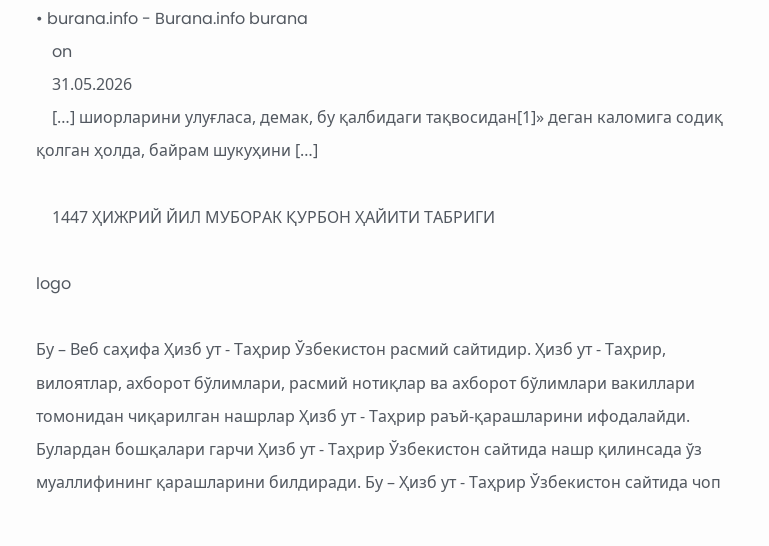• burana.info - Burana.info burana
    on
    31.05.2026
    […] шиорларини улуғласа, демак, бу қалбидаги тақвосидан[1]» деган каломига содиқ қолган ҳолда, байрам шукуҳини […]

    1447 ҲИЖРИЙ ЙИЛ МУБОРАК ҚУРБОН ҲАЙИТИ ТАБРИГИ

logo

Бу – Веб саҳифа Ҳизб ут - Таҳрир Ўзбекистон расмий сайтидир. Ҳизб ут - Таҳрир, вилоятлар, ахборот бўлимлари, расмий нотиқлар ва ахборот бўлимлари вакиллари томонидан чиқарилган нашрлар Ҳизб ут - Таҳрир раъй-қарашларини ифодалайди. Булардан бошқалари гарчи Ҳизб ут - Таҳрир Ўзбекистон сайтида нашр қилинсада ўз муаллифининг қарашларини билдиради. Бу – Ҳизб ут - Таҳрир Ўзбекистон сайтида чоп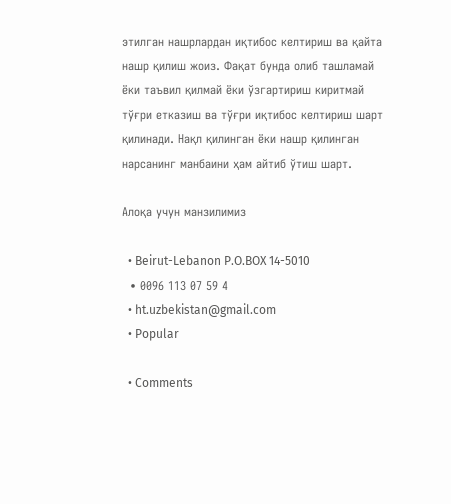этилган нашрлардан иқтибос келтириш ва қайта нашр қилиш жоиз. Фақат бунда олиб ташламай ёки таъвил қилмай ёки ўзгартириш киритмай тўғри етказиш ва тўғри иқтибос келтириш шарт қилинади. Нақл қилинган ёки нашр қилинган нарсанинг манбаини ҳам айтиб ўтиш шарт.

Алоқа учун манзилимиз

  • Beirut-Lebanon P.O.BOX 14-5010
  • 0096 113 07 59 4
  • ht.uzbekistan@gmail.com
  • Popular

  • Comments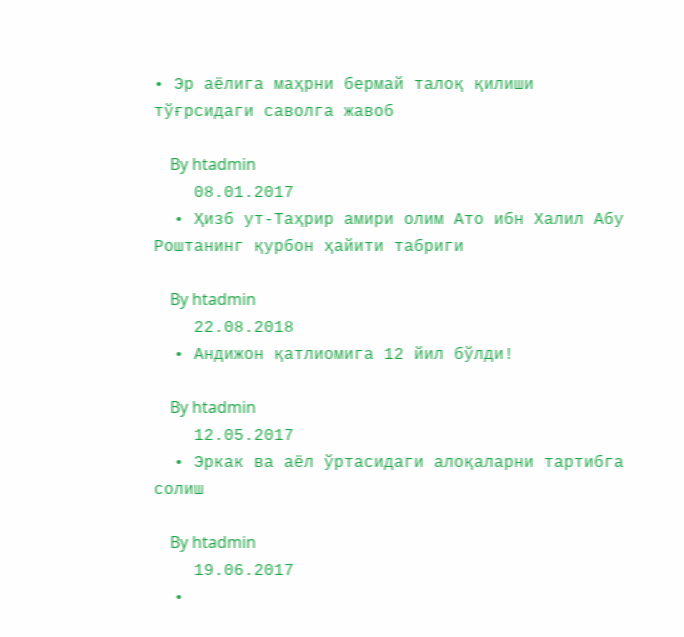• Эр аёлига маҳрни бермай талоқ қилиши тўғрсидаги саволга жавоб

    By htadmin
    08.01.2017
  • Ҳизб ут-Таҳрир амири олим Ато ибн Халил Абу Роштанинг қурбон ҳайити табриги

    By htadmin
    22.08.2018
  • Андижон қатлиомига 12 йил бўлди!

    By htadmin
    12.05.2017
  • Эркак ва аёл ўртасидаги алоқаларни тартибга солиш

    By htadmin
    19.06.2017
  •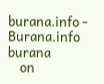burana.info - Burana.info burana
    on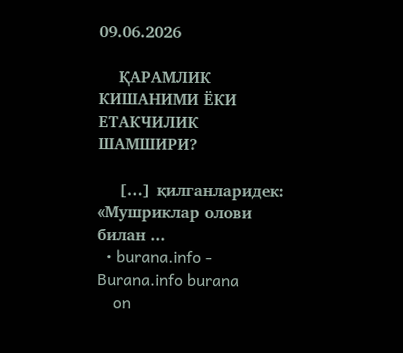09.06.2026

    ҚАРАМЛИК КИШАНИМИ ЁКИ ЕТАКЧИЛИК ШАМШИРИ?

    […] қилганларидек: «Мушриклар олови билан ...
  • burana.info - Burana.info burana
    on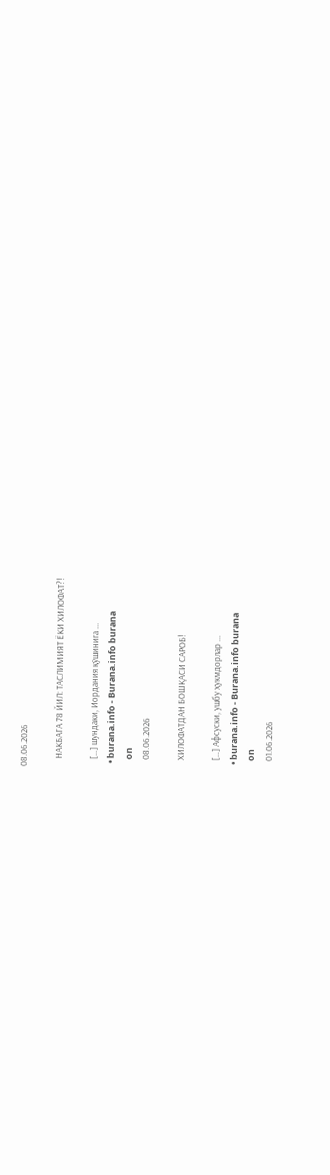08.06.2026

    НАКБАГА 78 ЙИЛ: ТАСЛИМИЯТ ЁКИ ХИЛОФАТ?!

    […] шундаки, Иордания қўшинига ...
  • burana.info - Burana.info burana
    on
    08.06.2026

    ХИЛОФАТДАН БОШҚАСИ САРОБ!

    […] Афсуски, ушбу ҳукмдорлар ...
  • burana.info - Burana.info burana
    on
    01.06.2026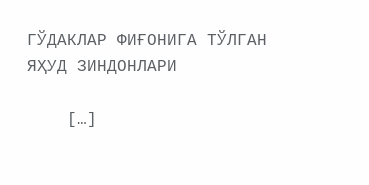ГЎДАКЛАР ФИҒОНИГА ТЎЛГАН ЯҲУД ЗИНДОНЛАРИ

    […]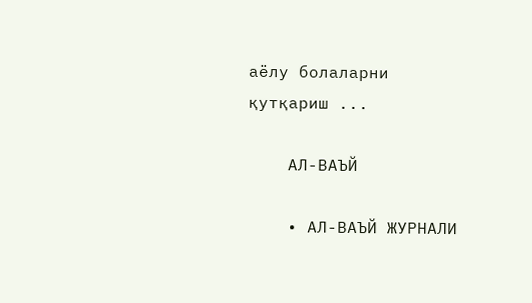аёлу болаларни қутқариш ...

    АЛ-ВАЪЙ

    • АЛ-ВАЪЙ ЖУРНАЛИ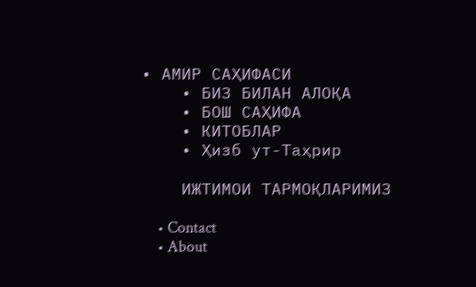• АМИР САҲИФАСИ
    • БИЗ БИЛАН АЛОҚА
    • БОШ САҲИФА
    • КИТОБЛАР
    • Ҳизб ут-Таҳрир

    ИЖТИМОИ ТАРМОҚЛАРИМИЗ

    • Contact
    • About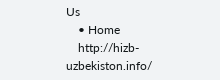Us
    • Home
    http://hizb-uzbekiston.info/